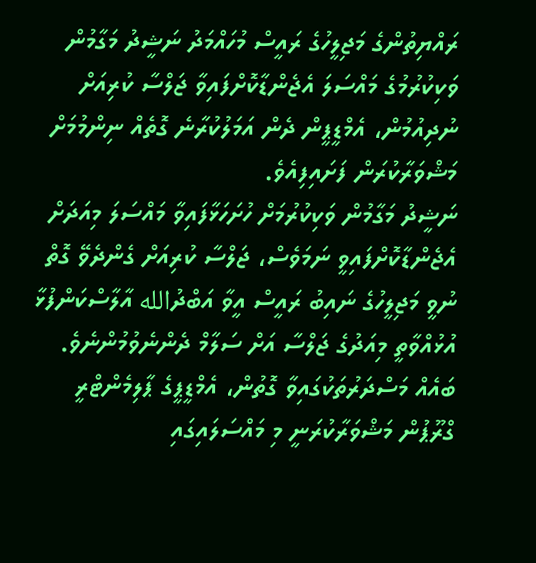ރައްޔިތުންގެ މަޖިލީހުގެ ރައީސް މުހައްމަދު ނަޝީދު މަގާމުން ވަކިކުރުމުގެ މައްސަލަ އެޖެންޑާކޮށްފައިވާ ޖަލްސާ ކުރިއަށް ނުދިއުމުން، އެމްޑީޕީން ދެން އަމަލުކުރާނެ ގޮތެއް ނިންމުމަށް މަޝްވަރާކުރަން ފަށައިފިއެވެ.
ނަޝީދު މަގާމުން ވަކިކުރުމަށް ހުށަހަޅާފައިވާ މައްސަލަ މިއަދަށް އެޖެންޑާކޮށްފައިވީ ނަމަވެސް، ޖަލްސާ ކުރިއަށް ގެންދެވޭ ގޮތް ނުވީ މަޖިލީހުގެ ނައިބު ރައީސް އީވާ އަބްދުالله އާލާސްކަންފުޅާ އުޅުއްވާތީ މިއަދުގެ ޖަލްސާ އަށް ސަލާމް ދެންނެވުމުންނެވެ.
ބައެއް މަސްދަރުތަކުގައިވާ ގޮތުން، އެމްޑީޕީގެ ޕާލިމެންޓްރީ ގްރޫޕުން މަޝްވަރާކުރަނީ މި މައްސަލައިގައި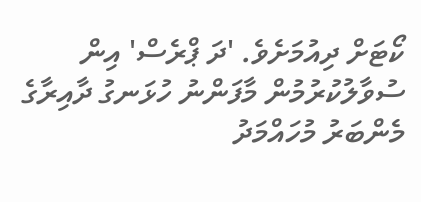ކޯޓަށް ދިއުމަށެވެ. 'ދަ ޕްރެސް' އިން ސުވާލުކުރުމުން މާފަންނު ހުޅަނގު ދާއިރާގެ މެންބަރު މުހައްމަދު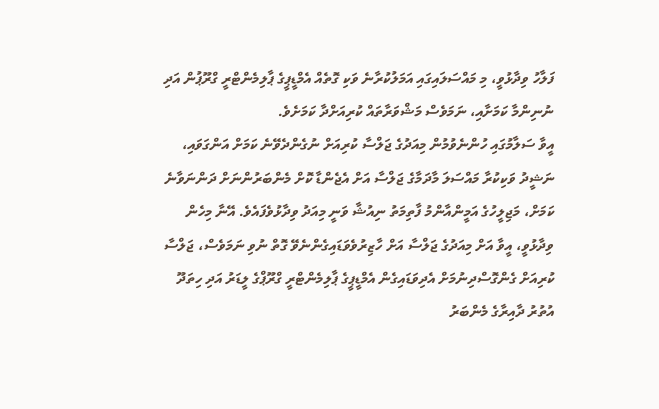ފަލާހު ވިދާޅުވީ، މި މައްސަލައިގައި އަމަލުކުރާނެ ވަކި ގޮތެއް އެމްޑީޕީގެ ޕާލިމެންޓްރީ ގްރޫޕުން އަދި ނުނިންމާ ކަމަށާއި، ނަމަވެސް މަޝްވަރާތައް ކުރިއަށްދާ ކަމަށެވެ.
އީވާ ސަލާމުގައި ހުންނެވުމުން މިއަދުގެ ޖަލްސާ ކުރިއަށް ނުގެންދެވޭނެ ކަމަށް އަންގަވައި، ނަޝީދު ވަކިކުރާ މައްސަލަ މާދަމާގެ ޖަލްސާ އަށް އެޖެންޑާ ކޮށް މެންބަރުންނަށް ދަންނަވާނެ ކަމަށް، މަޖިލީހުގެ އަމީންއާންމު ފާތިމަތު ނިއުޝާ ވަނީ މިއަދު ވިދާޅުވެފައެވެ. އޭނާ މިހެން ވިދާޅުވީ، އީވާ އަށް މިއަދުގެ ޖަލްސާ އަށް ހާޒިރުވެވަޑައިގެންނެވޭ ގޮތް ނުވި ނަމަވެސް، ޖަލްސާ ކުރިއަށް ގެންގޮސްދިނުމަށް އެދިވަޑައިގެން އެމްޑީޕީގެ ޕާލިމެންޓްރީ ގްރޫޕްގެ ލީޑަރު އަދި ހިތަދޫ އުތުރު ދާއިރާގެ މެންބަރު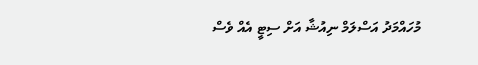މުހައްމަދު އަސްލަމް ނިއުޝާ އަށް ސިޓީ އެއް ވެސް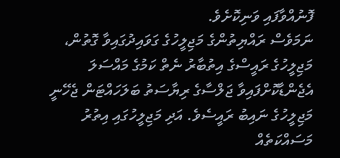ފޮނުއްވާފައި ވަނިކޮށެވެ.
ނަމަވެސް ރައްޔިތުންގެ މަޖިލީހުގެ ގަވައިދުގައިވާ ގޮތުން، މަޖިލީހުގެ ރައީސްގެ އިތުބާރު ނެތް ކަމުގެ މައްސަލަ އެޖެންޑާކޮށްފައިވާ ޖަލްސާގެ ރިޔާސަތު ބަލަހައްޓަން ޖެހޭނީ މަޖިލީހުގެ ނައިބު ރައީސެވެ. އަދި މަޖިލީހުގައި އިތުރު މަސައްކަތެއް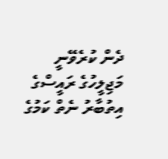ދެން ކުރެވޭނީ މަޖިލީހުގެ ރައީސްގެ އިތުބާރު ނެތް ކަމުގެ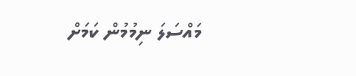މައްސަލަ ނިމުމުން ކަމަށް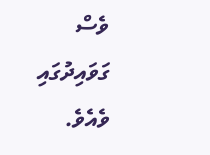ވެސް ގަވައިދުގައި ވެއެވެ.